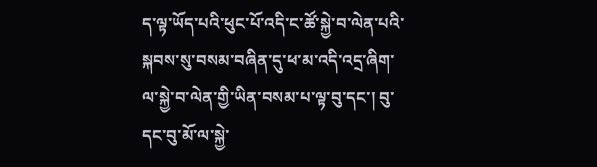ད་ལྟ་ཡོད་པའི་ཕུང་པོ་འདི་ང་ཚོ་སྐྱེ་བ་ལེན་པའི་སྐབས་སུ་བསམ་བཞིན་དུ་ཕ་མ་འདི་འདྲ་ཞིག་ལ་སྐྱེ་བ་ལེན་གྱི་ཡིན་བསམ་པ་ལྟ་བུ་དང་། བུ་དང་བུ་མོ་ལ་སྐྱེ་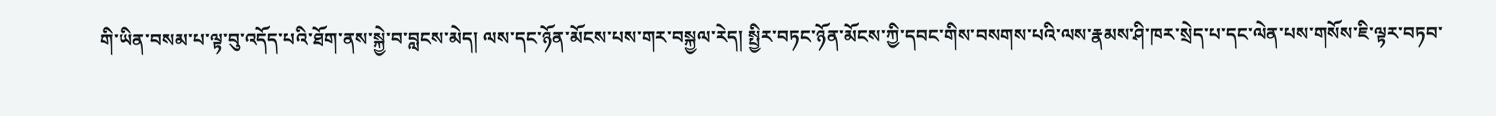གི་ཡིན་བསམ་པ་ལྟ་བུ་འདོད་པའི་ཐོག་ནས་སྐྱེ་བ་བླངས་མེད། ལས་དང་ཉོན་མོངས་པས་གར་བསྐྱལ་རེད། སྤྱིར་བཏང་ཉོན་མོངས་ཀྱི་དབང་གིས་བསགས་པའི་ལས་རྣམས་ཤི་ཁར་སྲེད་པ་དང་ལེན་པས་གསོས་ཇི་ལྟར་བཏབ་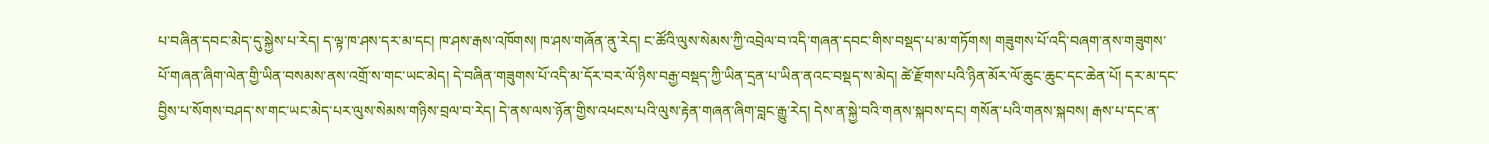པ་བཞིན་དབང་མེད་དུ་སྐྱེས་པ་རེད། ད་ལྟ་ཁ་ཤས་དར་མ་དང། ཁ་ཤས་རྒས་འཁོགས། ཁ་ཤས་གཞོན་ནུ་རེད། ང་ཚོའི་ལུས་སེམས་ཀྱི་འབྲེལ་བ་འདི་གཞན་དབང་གིས་བསྡད་པ་མ་གཏོགས། གཟུགས་པོ་འདི་བཞག་ནས་གཟུགས་པོ་གཞན་ཞིག་ལེན་གྱི་ཡིན་བསམས་ནས་འགྲོ་ས་གང་ཡང་མེད། དེ་བཞིན་གཟུགས་པོ་འདི་མ་དོར་བར་ལོ་ཉིས་བརྒྱ་བསྡད་ཀྱི་ཡིན་དྲན་པ་ཡིན་ནའང་བསྡད་ས་མེད། ཚེ་རྫོགས་པའི་ཉིན་མོར་ལོ་ཆུང་ཆུང་དང་ཆེན་པོ། དར་མ་དང་བྱིས་པ་སོགས་བཤད་ས་གང་ཡང་མེད་པར་ལུས་སེམས་གཉིས་བྲལ་བ་རེད། དེ་ནས་ལས་ཉོན་གྱིས་འཕངས་པའི་ལུས་རྟེན་གཞན་ཞིག་བླང་རྒྱུ་རེད། དེས་ན་སྐྱེ་བའི་གནས་སྐབས་དང། གསོན་པའི་གནས་སྐབས། རྒས་པ་དང་ན་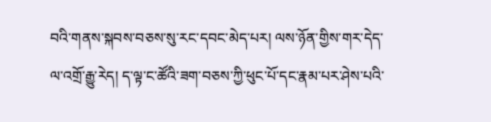བའི་གནས་སྐབས་བཅས་སུ་རང་དབང་མེད་པར། ལས་ཉོན་གྱིས་གར་དེད་ལ་འགྲོ་རྒྱུ་རེད། ད་ལྟ་ང་ཚོའི་ཟག་བཅས་ཀྱི་ཕུང་པོ་དང་རྣམ་པར་ཤེས་པའི་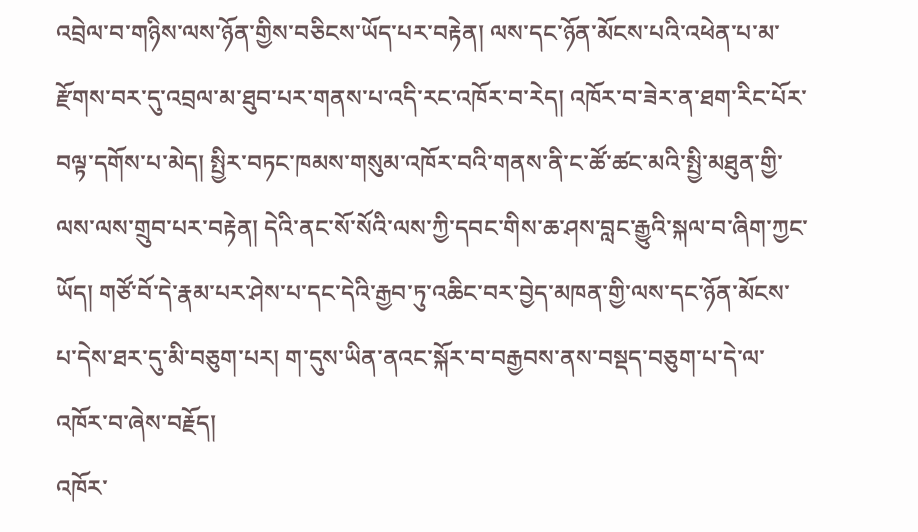འབྲེལ་བ་གཉིས་ལས་ཉོན་གྱིས་བཅིངས་ཡོད་པར་བརྟེན། ལས་དང་ཉོན་མོངས་པའི་འཕེན་པ་མ་རྫོགས་བར་དུ་འབྲལ་མ་ཐུབ་པར་གནས་པ་འདི་རང་འཁོར་བ་རེད། འཁོར་བ་ཟེར་ན་ཐག་རིང་པོར་བལྟ་དགོས་པ་མེད། སྤྱིར་བཏང་ཁམས་གསུམ་འཁོར་བའི་གནས་ནི་ང་ཚོ་ཚང་མའི་སྤྱི་མཐུན་གྱི་ལས་ལས་གྲུབ་པར་བརྟེན། དེའི་ནང་སོ་སོའི་ལས་ཀྱི་དབང་གིས་ཆ་ཤས་བླང་རྒྱུའི་སྐལ་བ་ཞིག་ཀྱང་ཡོད། གཙོ་བོ་དེ་རྣམ་པར་ཤེས་པ་དང་དེའི་རྒྱབ་ཏུ་འཆིང་བར་བྱེད་མཁན་གྱི་ལས་དང་ཉོན་མོངས་པ་དེས་ཐར་དུ་མི་བཅུག་པར། ག་དུས་ཡིན་ནའང་སྐོར་བ་བརྒྱབས་ནས་བསྡད་བཅུག་པ་དེ་ལ་འཁོར་བ་ཞེས་བརྗོད།
འཁོར་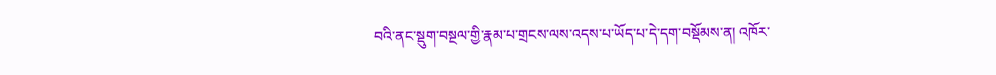བའི་ནང་སྡུག་བསྔལ་གྱི་རྣམ་པ་གྲངས་ལས་འདས་པ་ཡོད་པ་དེ་དག་བསྡོམས་ན། འཁོར་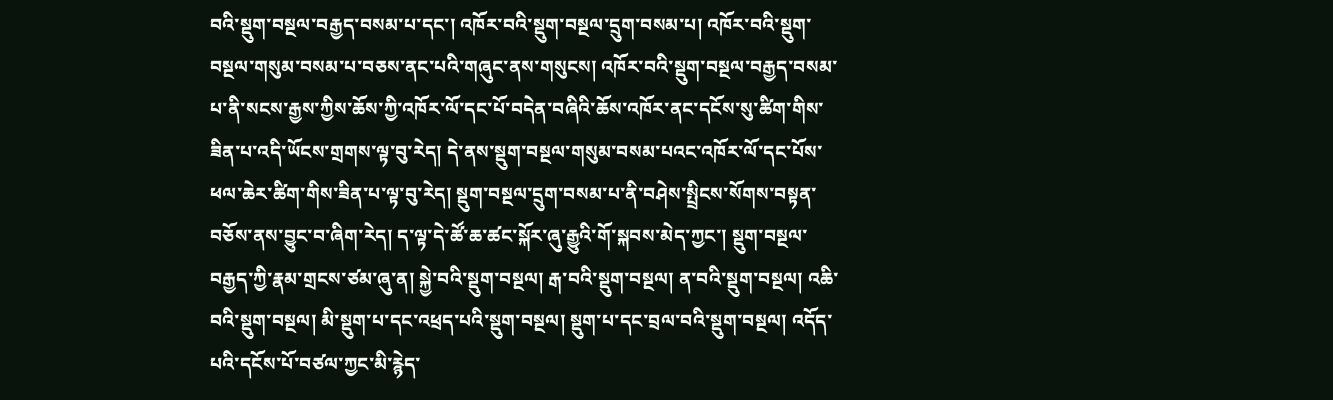བའི་སྡུག་བསྔལ་བརྒྱད་བསམ་པ་དང་། འཁོར་བའི་སྡུག་བསྔལ་དྲུག་བསམ་པ། འཁོར་བའི་སྡུག་བསྔལ་གསུམ་བསམ་པ་བཅས་ནང་པའི་གཞུང་ནས་གསུངས། འཁོར་བའི་སྡུག་བསྔལ་བརྒྱད་བསམ་པ་ནི་སངས་རྒྱས་ཀྱིས་ཆོས་ཀྱི་འཁོར་ལོ་དང་པོ་བདེན་བཞིའི་ཆོས་འཁོར་ནང་དངོས་སུ་ཚིག་གིས་ཟིན་པ་འདི་ཡོངས་གྲགས་ལྟ་བུ་རེད། དེ་ནས་སྡུག་བསྔལ་གསུམ་བསམ་པའང་འཁོར་ལོ་དང་པོས་ཕལ་ཆེར་ཚིག་གིས་ཟིན་པ་ལྟ་བུ་རེད། སྡུག་བསྔལ་དྲུག་བསམ་པ་ནི་བཤེས་སྤྲིངས་སོགས་བསྟན་བཅོས་ནས་བྱུང་བ་ཞིག་རེད། ད་ལྟ་དེ་ཚོ་ཆ་ཚང་སྐོར་ཞུ་རྒྱུའི་གོ་སྐབས་མེད་ཀྱང་། སྡུག་བསྔལ་བརྒྱད་ཀྱི་རྣམ་གྲངས་ཙམ་ཞུ་ན། སྐྱེ་བའི་སྡུག་བསྔལ། རྒ་བའི་སྡུག་བསྔལ། ན་བའི་སྡུག་བསྔལ། འཆི་བའི་སྡུག་བསྔལ། མི་སྡུག་པ་དང་འཕྲད་པའི་སྡུག་བསྔལ། སྡུག་པ་དང་བྲལ་བའི་སྡུག་བསྔལ། འདོད་པའི་དངོས་པོ་བཙལ་ཀྱང་མི་རྙེད་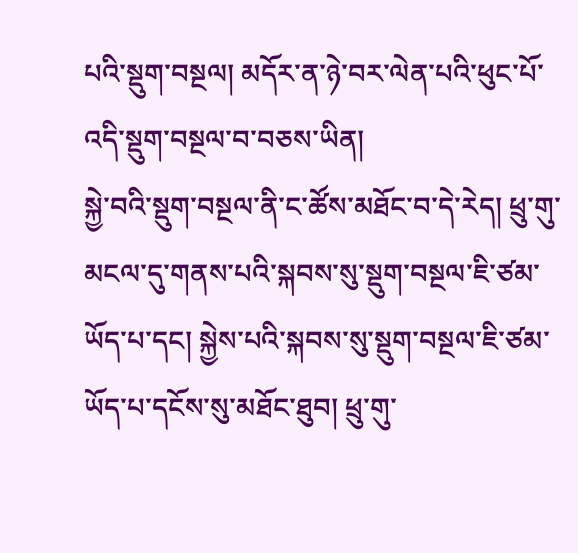པའི་སྡུག་བསྔལ། མདོར་ན་ཉེ་བར་ལེན་པའི་ཕུང་པོ་འདི་སྡུག་བསྔལ་བ་བཅས་ཡིན།
སྐྱེ་བའི་སྡུག་བསྔལ་ནི་ང་ཚོས་མཐོང་བ་དེ་རེད། ཕྲུ་གུ་མངལ་དུ་གནས་པའི་སྐབས་སུ་སྡུག་བསྔལ་ཇི་ཙམ་ཡོད་པ་དང། སྐྱེས་པའི་སྐབས་སུ་སྡུག་བསྔལ་ཇི་ཙམ་ཡོད་པ་དངོས་སུ་མཐོང་ཐུབ། ཕྲུ་གུ་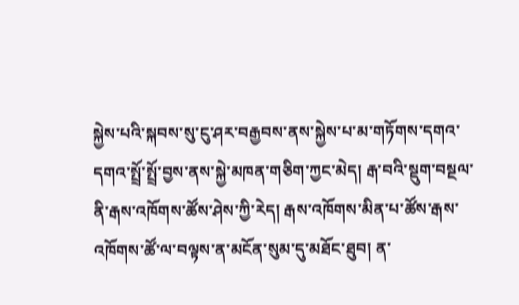སྐྱེས་པའི་སྐབས་སུ་ངུ་ཤར་བརྒྱབས་ནས་སྐྱེས་པ་མ་གཏོགས་དགའ་དགའ་སྤྲོ་སྤྲོ་བྱས་ནས་སྐྱེ་མཁན་གཅིག་ཀྱང་མེད། རྒ་བའི་སྡུག་བསྔལ་ནི་རྒས་འཁོགས་ཚོས་ཤེས་ཀྱི་རེད། རྒས་འཁོགས་མིན་པ་ཚོས་རྒས་འཁོགས་ཚོ་ལ་བལྟས་ན་མངོན་སུམ་དུ་མཐོང་ཐུབ། ན་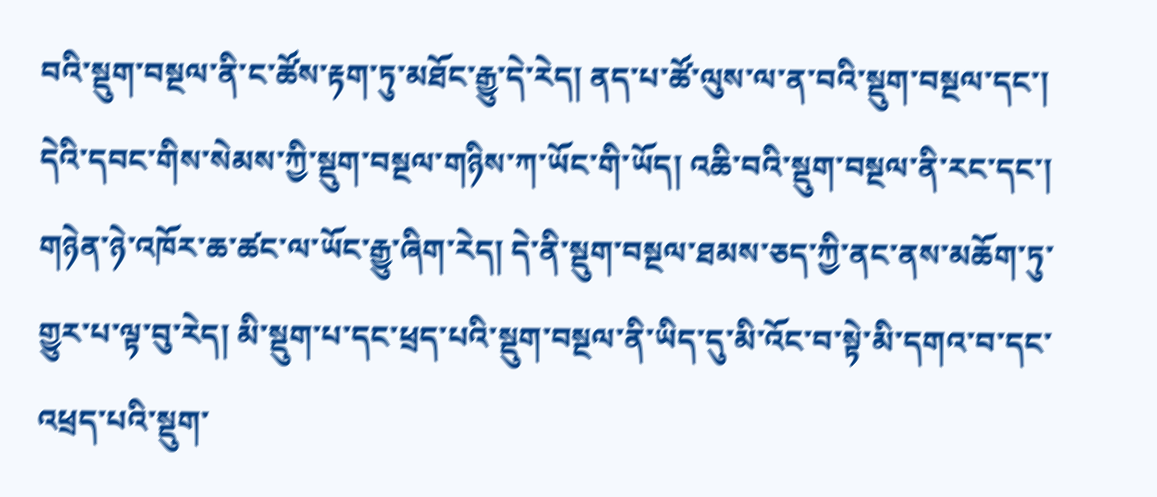བའི་སྡུག་བསྔལ་ནི་ང་ཚོས་རྟག་ཏུ་མཐོང་རྒྱུ་དེ་རེད། ནད་པ་ཚོ་ལུས་ལ་ན་བའི་སྡུག་བསྔལ་དང་། དེའི་དབང་གིས་སེམས་ཀྱི་སྡུག་བསྔལ་གཉིས་ཀ་ཡོང་གི་ཡོད། འཆི་བའི་སྡུག་བསྔལ་ནི་རང་དང་། གཉེན་ཉེ་འཁོར་ཆ་ཚང་ལ་ཡོང་རྒྱུ་ཞིག་རེད། དེ་ནི་སྡུག་བསྔལ་ཐམས་ཅད་ཀྱི་ནང་ནས་མཆོག་ཏུ་གྱུར་པ་ལྟ་བུ་རེད། མི་སྡུག་པ་དང་ཕྲད་པའི་སྡུག་བསྔལ་ནི་ཡིད་དུ་མི་འོང་བ་སྟེ་མི་དགའ་བ་དང་འཕྲད་པའི་སྡུག་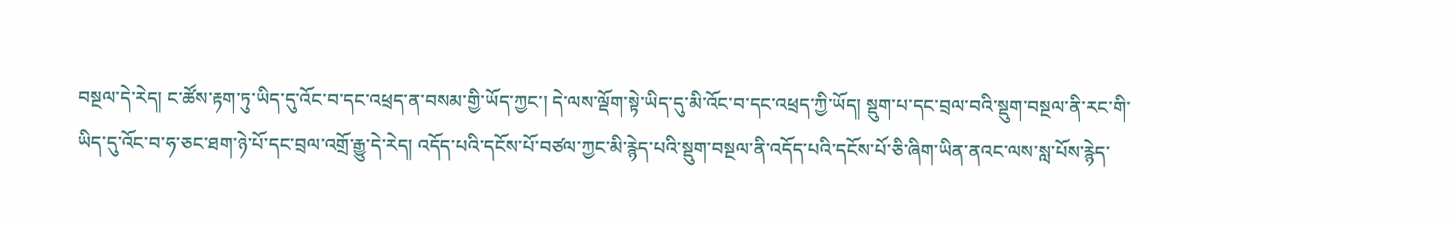བསྔལ་དེ་རེད། ང་ཚོས་རྟག་ཏུ་ཡིད་དུ་འོང་བ་དང་འཕྲད་ན་བསམ་གྱི་ཡོད་ཀྱང་། དེ་ལས་ལྡོག་སྟེ་ཡིད་དུ་མི་འོང་བ་དང་འཕྲད་ཀྱི་ཡོད། སྡུག་པ་དང་བྲལ་བའི་སྡུག་བསྔལ་ནི་རང་གི་ཡིད་དུ་འོང་བ་ཧ་ཅང་ཐག་ཉེ་པོ་དང་བྲལ་འགྲོ་རྒྱུ་དེ་རེད། འདོད་པའི་དངོས་པོ་བཙལ་ཀྱང་མི་རྙེད་པའི་སྡུག་བསྔལ་ནི་འདོད་པའི་དངོས་པོ་ཅི་ཞིག་ཡིན་ནའང་ལས་སླ་པོས་རྙེད་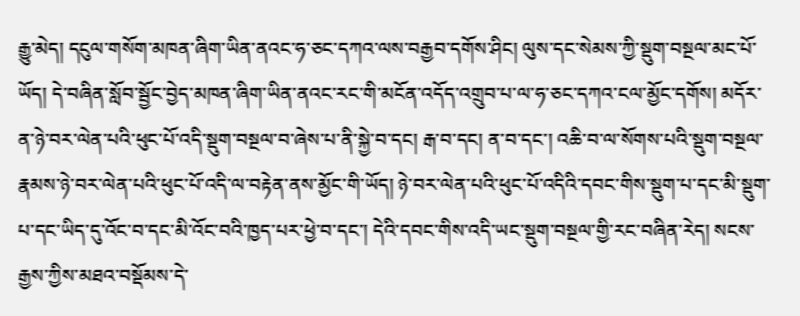རྒྱུ་མེད། དངུལ་གསོག་མཁན་ཞིག་ཡིན་ནའང་ཧ་ཅང་དཀའ་ལས་བརྒྱབ་དགོས་ཤིང། ལུས་དང་སེམས་ཀྱི་སྡུག་བསྔལ་མང་པོ་ཡོད། དེ་བཞིན་སློབ་སྦྱོང་བྱེད་མཁན་ཞིག་ཡིན་ནའང་རང་གི་མངོན་འདོད་འགྲུབ་པ་ལ་ཧ་ཅང་དཀའ་ངལ་མྱོང་དགོས། མདོར་ན་ཉེ་བར་ལེན་པའི་ཕུང་པོ་འདི་སྡུག་བསྔལ་བ་ཞེས་པ་ནི་སྐྱེ་བ་དང། རྒ་བ་དང། ན་བ་དང་། འཆི་བ་ལ་སོགས་པའི་སྡུག་བསྔལ་རྣམས་ཉེ་བར་ལེན་པའི་ཕུང་པོ་འདི་ལ་བརྟེན་ནས་མྱོང་གི་ཡོད། ཉེ་བར་ལེན་པའི་ཕུང་པོ་འདིའི་དབང་གིས་སྡུག་པ་དང་མི་སྡུག་པ་དང་ཡིད་དུ་འོང་བ་དང་མི་འོང་བའི་ཁྱད་པར་ཕྱེ་བ་དང་། དེའི་དབང་གིས་འདི་ཡང་སྡུག་བསྔལ་གྱི་རང་བཞིན་རེད། སངས་རྒྱས་ཀྱིས་མཐའ་བསྡོམས་དེ་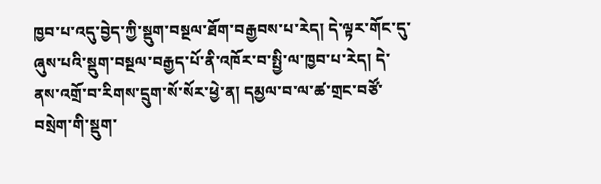ཁྱབ་པ་འདུ་བྱེད་ཀྱི་སྡུག་བསྔལ་ཐོག་བརྒྱབས་པ་རེད། དེ་ལྟར་གོང་དུ་ཞུས་པའི་སྡུག་བསྔལ་བརྒྱད་པོ་ནི་འཁོར་བ་སྤྱི་ལ་ཁྱབ་པ་རེད། དེ་ནས་འགྲོ་བ་རིགས་དྲུག་སོ་སོར་ཕྱེ་ན། དམྱལ་བ་ལ་ཚ་གྲང་བཙོ་བསྲེག་གི་སྡུག་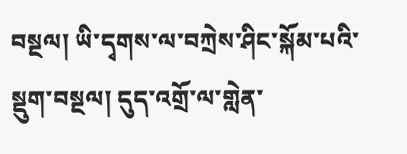བསྔལ། ཡི་དྭགས་ལ་བཀྲེས་ཤིང་སྐོམ་པའི་སྡུག་བསྔལ། དུད་འགྲོ་ལ་གླེན་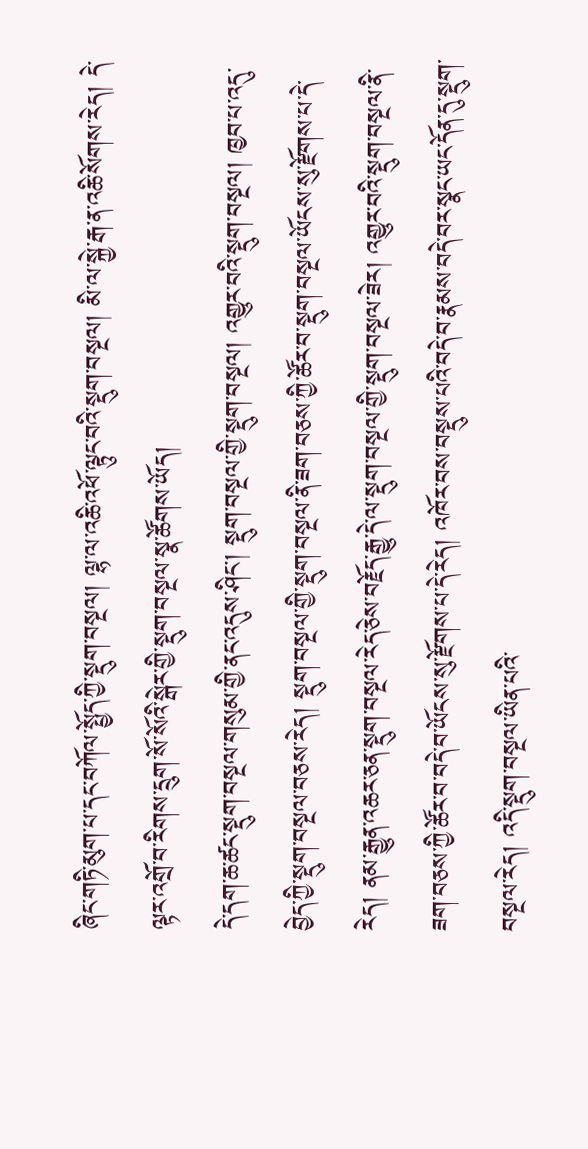ཞིང་གཏི་མུག་པ་དང་བཀོལ་སྤྱོད་ཀྱི་སྡུག་བསྔལ། ལྷ་ལ་འཆི་འཕོ་ལྟུང་བའི་སྡུག་བསྔལ། མི་ལ་སྐྱེ་རྒ་ན་འཆི་སོགས་རེད། དེ་ལྟར་འགྲོ་བ་རིགས་དྲུག་སོ་སོའི་སྒེར་གྱི་སྡུག་བསྔལ་སྣ་ཚོགས་ཡོད།
དེ་དག་ཆ་ཚང་སྡུག་བསྔལ་གསུམ་གྱི་ནང་འདུས་ཤིང་། སྡུག་བསྔལ་གྱི་སྡུག་བསྔལ། འགྱུར་བའི་སྡུག་བསྔལ། ཁྱབ་པ་འདུ་བྱེད་ཀྱི་སྡུག་བསྔལ་བཅས་རེད། སྡུག་བསྔལ་གྱི་སྡུག་བསྔལ་ནི་ཟག་བཅས་ཀྱི་ཚོར་བ་སྡུག་བསྔལ་ཡོངས་སུ་རྫོགས་པ་དེ་རེད། ནམ་རྒྱུན་འཆར་ཅན་སྡུག་བསྔལ་རེད་ཅེས་བརྗོད་རྒྱུ་དེ་ལ་སྡུག་བསྔལ་གྱི་སྡུག་བསྔལ་ཟེར། འགྱུར་བའི་སྡུག་བསྔལ་ནི་ཟག་བཅས་ཀྱི་ཚོར་བ་བདེ་བ་ཡོངས་སུ་རྫོགས་པ་དེ་རེད། འཁོར་བས་བསྡུས་པའི་བདེ་བ་རྣམས་བདེ་བར་སྣང་ཡང་དོན་དུ་སྡུག་བསྔལ་རེད། འདི་སྡུག་བསྔལ་ཡིན་པའི་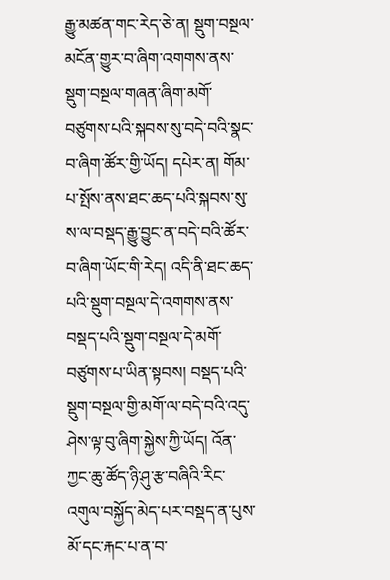རྒྱུ་མཚན་གང་རེད་ཅེ་ན། སྡུག་བསྔལ་མངོན་གྱུར་བ་ཞིག་འགགས་ནས་སྡུག་བསྔལ་གཞན་ཞིག་མགོ་བཙུགས་པའི་སྐབས་སུ་བདེ་བའི་སྣང་བ་ཞིག་ཚོར་གྱི་ཡོད། དཔེར་ན། གོམ་པ་སྤོས་ནས་ཐང་ཆད་པའི་སྐབས་སུ་ས་ལ་བསྡད་རྒྱུ་བྱུང་ན་བདེ་བའི་ཚོར་བ་ཞིག་ཡོང་གི་རེད། འདི་ནི་ཐང་ཆད་པའི་སྡུག་བསྔལ་དེ་འགགས་ནས་བསྡད་པའི་སྡུག་བསྔལ་དེ་མགོ་བཙུགས་པ་ཡིན་སྟབས། བསྡད་པའི་སྡུག་བསྔལ་གྱི་མགོ་ལ་བདེ་བའི་འདུ་ཤེས་ལྟ་བུ་ཞིག་སྐྱེས་ཀྱི་ཡོད། འོན་ཀྱང་ཆུ་ཚོད་ཉི་ཤུ་རྩ་བཞིའི་རིང་འགུལ་བསྐྱོད་མེད་པར་བསྡད་ན་པུས་མོ་དང་རྐང་པ་ན་བ་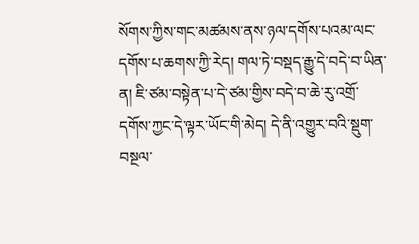སོགས་ཀྱིས་གང་མཚམས་ནས་ཉལ་དགོས་པའམ་ལང་དགོས་པ་ཆགས་ཀྱི་རེད། གལ་ཏེ་བསྡད་རྒྱུ་དེ་བདེ་བ་ཡིན་ན། ཇི་ཙམ་བསྟེན་པ་དེ་ཙམ་གྱིས་བདེ་བ་ཆེ་རུ་འགྲོ་དགོས་ཀྱང་དེ་ལྟར་ཡོང་གི་མེད། དེ་ནི་འགྱུར་བའི་སྡུག་བསྔལ་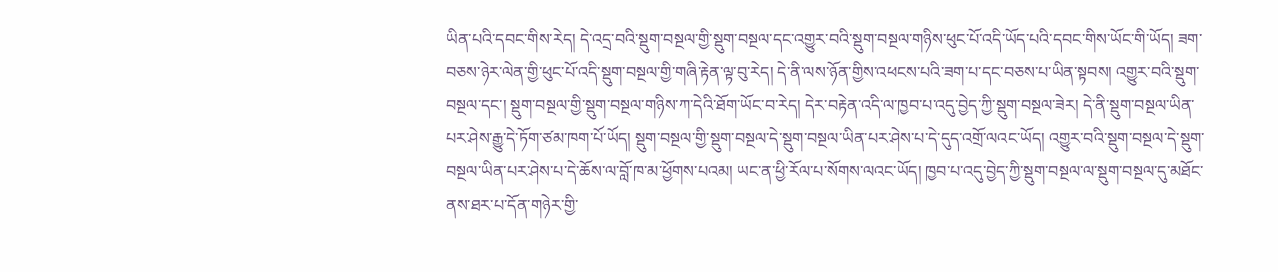ཡིན་པའི་དབང་གིས་རེད། དེ་འདྲ་བའི་སྡུག་བསྔལ་གྱི་སྡུག་བསྔལ་དང་འགྱུར་བའི་སྡུག་བསྔལ་གཉིས་ཕུང་པོ་འདི་ཡོད་པའི་དབང་གིས་ཡོང་གི་ཡོད། ཟག་བཅས་ཉེར་ལེན་གྱི་ཕུང་པོ་འདི་སྡུག་བསྔལ་གྱི་གཞི་རྟེན་ལྟ་བུ་རེད། དེ་ནི་ལས་ཉོན་གྱིས་འཕངས་པའི་ཟག་པ་དང་བཅས་པ་ཡིན་སྟབས། འགྱུར་བའི་སྡུག་བསྔལ་དང་། སྡུག་བསྔལ་གྱི་སྡུག་བསྔལ་གཉིས་ཀ་དེའི་ཐོག་ཡོང་བ་རེད། དེར་བརྟེན་འདི་ལ་ཁྱབ་པ་འདུ་བྱེད་ཀྱི་སྡུག་བསྔལ་ཟེར། དེ་ནི་སྡུག་བསྔལ་ཡིན་པར་ཤེས་རྒྱུ་དེ་ཏོག་ཙམ་ཁག་པོ་ཡོད། སྡུག་བསྔལ་གྱི་སྡུག་བསྔལ་དེ་སྡུག་བསྔལ་ཡིན་པར་ཤེས་པ་དེ་དུད་འགྲོ་ལའང་ཡོད། འགྱུར་བའི་སྡུག་བསྔལ་དེ་སྡུག་བསྔལ་ཡིན་པར་ཤེས་པ་དེ་ཆོས་ལ་བློ་ཁ་མ་ཕྱོགས་པའམ། ཡང་ན་ཕྱི་རོལ་པ་སོགས་ལའང་ཡོད། ཁྱབ་པ་འདུ་བྱེད་ཀྱི་སྡུག་བསྔལ་ལ་སྡུག་བསྔལ་དུ་མཐོང་ནས་ཐར་པ་དོན་གཉེར་གྱི་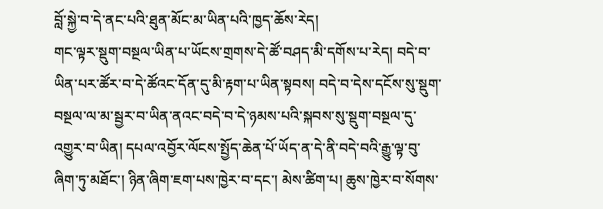བློ་སྐྱེ་བ་དེ་ནང་པའི་ཐུན་མོང་མ་ཡིན་པའི་ཁྱད་ཆོས་རེད།
གང་ལྟར་སྡུག་བསྔལ་ཡིན་པ་ཡོངས་གྲགས་དེ་ཚོ་བཤད་མི་དགོས་པ་རེད། བདེ་བ་ཡིན་པར་ཚོར་བ་དེ་ཚོའང་དོན་དུ་མི་རྟག་པ་ཡིན་སྟབས། བདེ་བ་དེས་དངོས་སུ་སྡུག་བསྔལ་ལ་མ་སྦྱར་བ་ཡིན་ནའང་བདེ་བ་དེ་ཉམས་པའི་སྐབས་སུ་སྡུག་བསྔལ་དུ་འགྱུར་བ་ཡིན། དཔལ་འབྱོར་ལོངས་སྤྱོད་ཆེན་པོ་ཡོད་ན་དེ་ནི་བདེ་བའི་རྒྱུ་ལྟ་བུ་ཞིག་ཏུ་མཐོང་། ཉིན་ཞིག་ཇག་པས་ཁྱེར་བ་དང་། མེས་ཚིག་པ། ཆུས་ཁྱེར་བ་སོགས་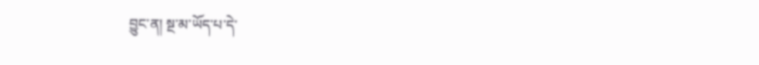བྱུང་ན། སྔ་མ་ཡོད་པ་དེ་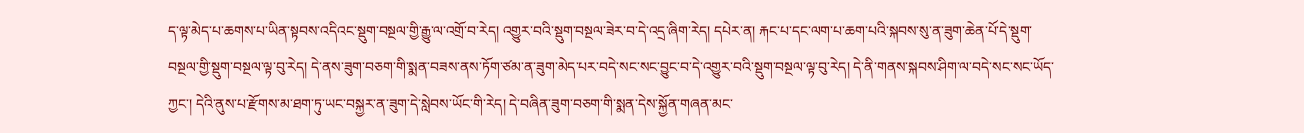ད་ལྟ་མེད་པ་ཆགས་པ་ཡིན་སྟབས་འདིའང་སྡུག་བསྔལ་གྱི་རྒྱུ་ལ་འགྲོ་བ་རེད། འགྱུར་བའི་སྡུག་བསྔལ་ཟེར་བ་དེ་འདྲ་ཞིག་རེད། དཔེར་ན། རྐང་པ་དང་ལག་པ་ཆག་པའི་སྐབས་སུ་ན་ཟུག་ཆེན་པོ་དེ་སྡུག་བསྔལ་གྱི་སྡུག་བསྔལ་ལྟ་བུ་རེད། དེ་ནས་ཟུག་བཅག་གི་སྨན་བཟས་ནས་ཏོག་ཙམ་ན་ཟུག་མེད་པར་བདེ་སང་སང་བྱུང་བ་དེ་འགྱུར་བའི་སྡུག་བསྔལ་ལྟ་བུ་རེད། དེ་ནི་གནས་སྐབས་ཤིག་ལ་བདེ་སང་སང་ཡོད་ཀྱང་། དེའི་ནུས་པ་རྫོགས་མ་ཐག་ཏུ་ཡང་བསྐྱར་ན་ཟུག་དེ་སླེབས་ཡོང་གི་རེད། དེ་བཞིན་ཟུག་བཅག་གི་སྨན་དེས་སྐྱོན་གཞན་མང་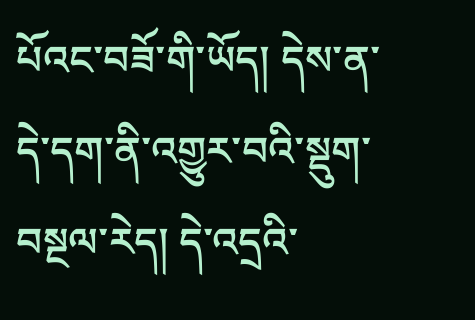པོའང་བཟོ་གི་ཡོད། དེས་ན་དེ་དག་ནི་འགྱུར་བའི་སྡུག་བསྔལ་རེད། དེ་འདྲའི་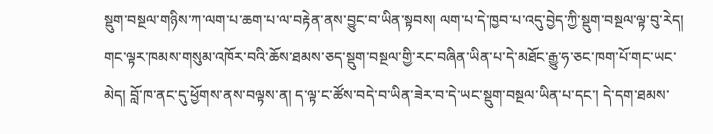སྡུག་བསྔལ་གཉིས་ཀ་ལག་པ་ཆག་པ་ལ་བརྟེན་ནས་བྱུང་བ་ཡིན་སྟབས། ལག་པ་དེ་ཁྱབ་པ་འདུ་བྱེད་ཀྱི་སྡུག་བསྔལ་ལྟ་བུ་རེད། གང་ལྟར་ཁམས་གསུམ་འཁོར་བའི་ཆོས་ཐམས་ཅད་སྡུག་བསྔལ་གྱི་རང་བཞིན་ཡིན་པ་དེ་མཐོང་རྒྱུ་ཧ་ཅང་ཁག་པོ་གང་ཡང་མེད། བློ་ཁ་ནང་དུ་ཕྱོགས་ནས་བལྟས་ན། ད་ལྟ་ང་ཚོས་བདེ་བ་ཡིན་ཟེར་བ་དེ་ཡང་སྡུག་བསྔལ་ཡིན་པ་དང་། དེ་དག་ཐམས་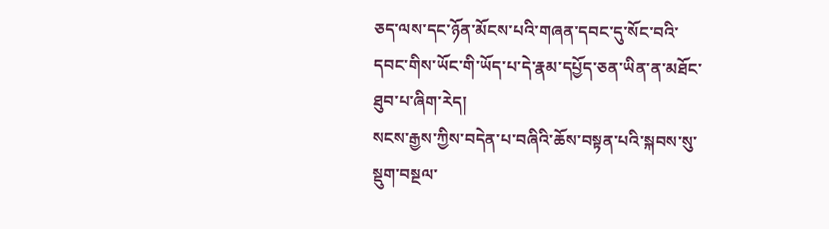ཅད་ལས་དང་ཉོན་མོངས་པའི་གཞན་དབང་དུ་སོང་བའི་དབང་གིས་ཡོང་གི་ཡོད་པ་དེ་རྣམ་དཔྱོད་ཅན་ཡིན་ན་མཐོང་ཐུབ་པ་ཞིག་རེད།
སངས་རྒྱས་ཀྱིས་བདེན་པ་བཞིའི་ཆོས་བསྟན་པའི་སྐབས་སུ་སྡུག་བསྔལ་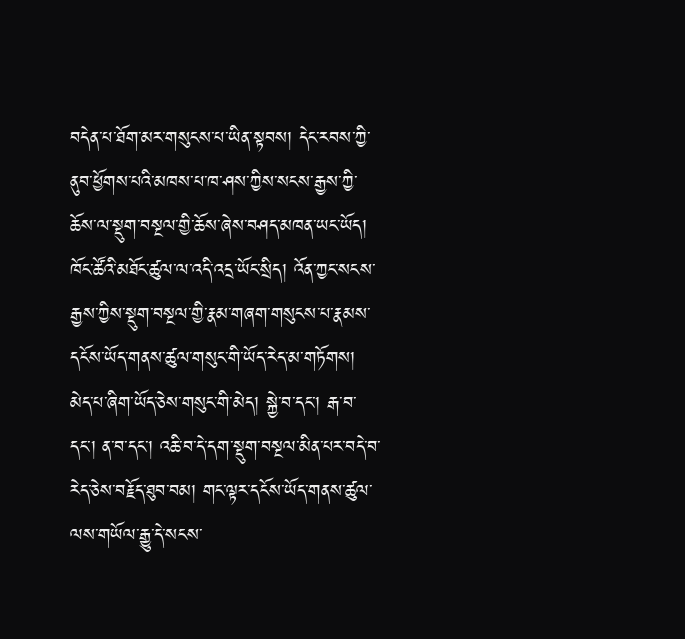བདེན་པ་ཐོག་མར་གསུངས་པ་ཡིན་སྟབས། དེང་རབས་ཀྱི་ནུབ་ཕྱོགས་པའི་མཁས་པ་ཁ་ཤས་ཀྱིས་སངས་རྒྱས་ཀྱི་ཆོས་ལ་སྡུག་བསྔལ་གྱི་ཆོས་ཞེས་བཤད་མཁན་ཡང་ཡོད། ཁོང་ཚོའི་མཐོང་ཚུལ་ལ་འདི་འདྲ་ཡོང་སྲིད། འོན་ཀྱང་སངས་རྒྱས་ཀྱིས་སྡུག་བསྔལ་གྱི་རྣམ་གཞག་གསུངས་པ་རྣམས་དངོས་ཡོད་གནས་ཚུལ་གསུང་གི་ཡོད་རེད་མ་གཏོགས། མེད་པ་ཞིག་ཡོད་ཅེས་གསུང་གི་མེད། སྐྱེ་བ་དང་། རྒ་བ་དང་། ན་བ་དང་། འཆི་བ་དེ་དག་སྡུག་བསྔལ་མིན་པར་བདེ་བ་རེད་ཅེས་བརྗོད་ཐུབ་བམ། གང་ལྟར་དངོས་ཡོད་གནས་ཚུལ་ལས་གཡོལ་རྒྱུ་དེ་སངས་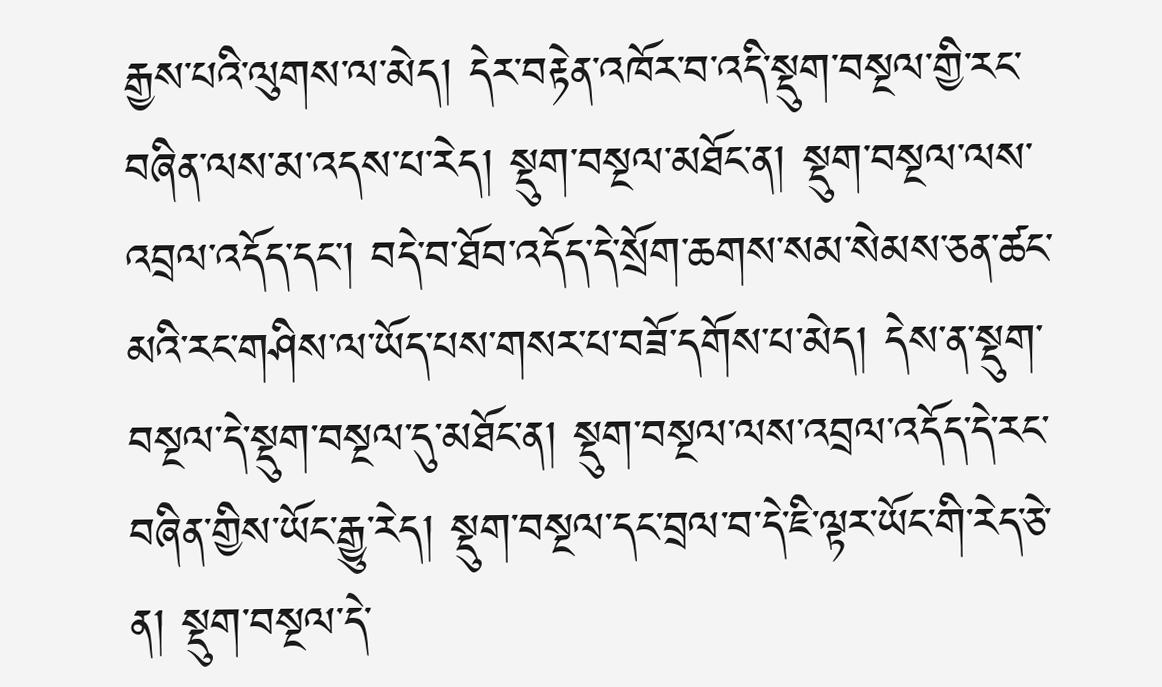རྒྱས་པའི་ལུགས་ལ་མེད། དེར་བརྟེན་འཁོར་བ་འདི་སྡུག་བསྔལ་གྱི་རང་བཞིན་ལས་མ་འདས་པ་རེད། སྡུག་བསྔལ་མཐོང་ན། སྡུག་བསྔལ་ལས་འབྲལ་འདོད་དང་། བདེ་བ་ཐོབ་འདོད་དེ་སྲོག་ཆགས་སམ་སེམས་ཅན་ཚང་མའི་རང་གཤིས་ལ་ཡོད་པས་གསར་པ་བཟོ་དགོས་པ་མེད། དེས་ན་སྡུག་བསྔལ་དེ་སྡུག་བསྔལ་དུ་མཐོང་ན། སྡུག་བསྔལ་ལས་འབྲལ་འདོད་དེ་རང་བཞིན་གྱིས་ཡོང་རྒྱུ་རེད། སྡུག་བསྔལ་དང་བྲལ་བ་དེ་ཇི་ལྟར་ཡོང་གི་རེད་ཅེ་ན། སྡུག་བསྔལ་དེ་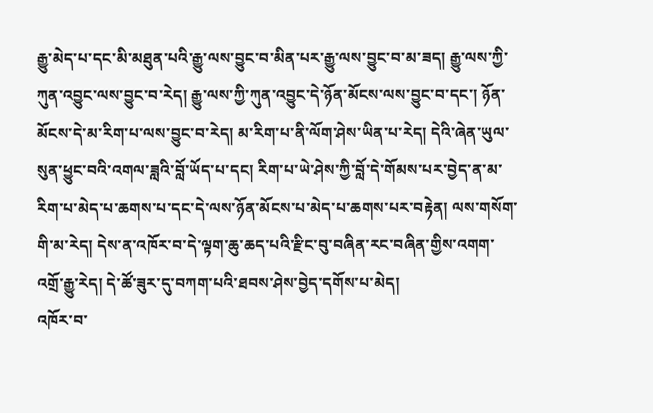རྒྱུ་མེད་པ་དང་མི་མཐུན་པའི་རྒྱུ་ལས་བྱུང་བ་མིན་པར་རྒྱུ་ལས་བྱུང་བ་མ་ཟད། རྒྱུ་ལས་ཀྱི་ཀུན་འབྱུང་ལས་བྱུང་བ་རེད། རྒྱུ་ལས་ཀྱི་ཀུན་འབྱུང་དེ་ཉོན་མོངས་ལས་བྱུང་བ་དང་། ཉོན་མོངས་དེ་མ་རིག་པ་ལས་བྱུང་བ་རེད། མ་རིག་པ་ནི་ལོག་ཤེས་ཡིན་པ་རེད། དེའི་ཞེན་ཡུལ་སུན་ཕྱུང་བའི་འགལ་ཟླའི་བློ་ཡོད་པ་དང། རིག་པ་ཡེ་ཤེས་ཀྱི་བློ་དེ་གོམས་པར་བྱེད་ན་མ་རིག་པ་མེད་པ་ཆགས་པ་དང་དེ་ལས་ཉོན་མོངས་པ་མེད་པ་ཆགས་པར་བརྟེན། ལས་གསོག་གི་མ་རེད། དེས་ན་འཁོར་བ་དེ་ལྟག་ཆུ་ཆད་པའི་རྫིང་བུ་བཞིན་རང་བཞིན་གྱིས་འགག་འགྲོ་རྒྱུ་རེད། དེ་ཚོ་ཟུར་དུ་བཀག་པའི་ཐབས་ཤེས་བྱེད་དགོས་པ་མེད།
འཁོར་བ་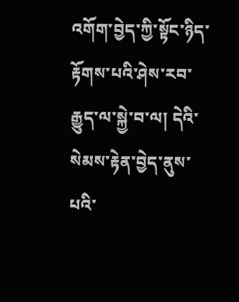འགོག་བྱེད་ཀྱི་སྟོང་ཉིད་རྟོགས་པའི་ཤེས་རབ་རྒྱུད་ལ་སྐྱེ་བ་ལ། དེའི་སེམས་རྟེན་བྱེད་ནུས་པའི་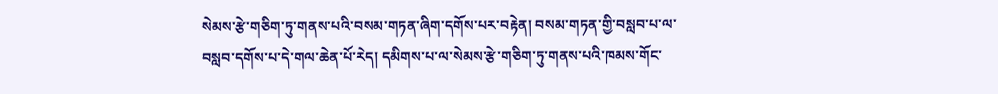སེམས་རྩེ་གཅིག་ཏུ་གནས་པའི་བསམ་གཏན་ཞིག་དགོས་པར་བརྟེན། བསམ་གཏན་གྱི་བསླབ་པ་ལ་བསླབ་དགོས་པ་དེ་གལ་ཆེན་པོ་རེད། དམིགས་པ་ལ་སེམས་རྩེ་གཅིག་ཏུ་གནས་པའི་ཁམས་གོང་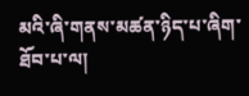མའི་ཞི་གནས་མཚན་ཉིད་པ་ཞིག་ཐོབ་པ་ལ།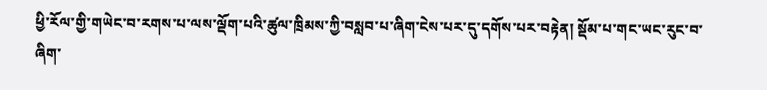ཕྱི་རོལ་གྱི་གཡེང་བ་རགས་པ་ལས་ལྡོག་པའི་ཚུལ་ཁྲིམས་ཀྱི་བསླབ་པ་ཞིག་ངེས་པར་དུ་དགོས་པར་བརྟེན། སྡོམ་པ་གང་ཡང་རུང་བ་ཞིག་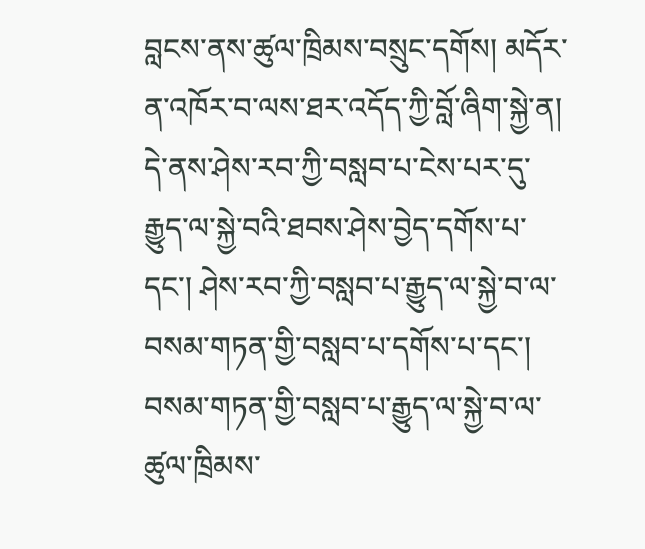བླངས་ནས་ཚུལ་ཁྲིམས་བསྲུང་དགོས། མདོར་ན་འཁོར་བ་ལས་ཐར་འདོད་ཀྱི་བློ་ཞིག་སྐྱེ་ན། དེ་ནས་ཤེས་རབ་ཀྱི་བསླབ་པ་ངེས་པར་དུ་རྒྱུད་ལ་སྐྱེ་བའི་ཐབས་ཤེས་བྱེད་དགོས་པ་དང་། ཤེས་རབ་ཀྱི་བསླབ་པ་རྒྱུད་ལ་སྐྱེ་བ་ལ་བསམ་གཏན་གྱི་བསླབ་པ་དགོས་པ་དང་། བསམ་གཏན་གྱི་བསླབ་པ་རྒྱུད་ལ་སྐྱེ་བ་ལ་ཚུལ་ཁྲིམས་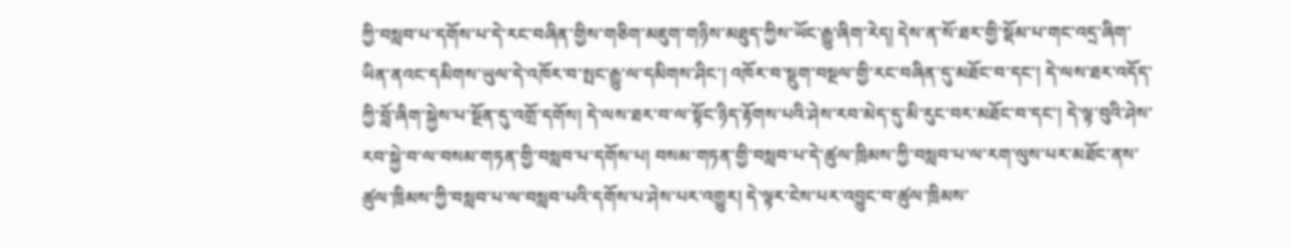ཀྱི་བསླབ་པ་དགོས་པ་དེ་རང་བཞིན་གྱིས་གཅིག་མཇུག་གཉིས་མཐུད་ཀྱིས་ཡོང་རྒྱུ་ཞིག་རེད། དེས་ན་སོ་ཐར་གྱི་སྡོམ་པ་གང་འདྲ་ཞིག་ཡིན་ནའང་དམིགས་ཡུལ་དེ་འཁོར་བ་སྤང་རྒྱུ་ལ་དམིགས་ཤིང་། འཁོར་བ་སྡུག་བསྔལ་གྱི་རང་བཞིན་དུ་མཐོང་བ་དང་། དེ་ལས་ཐར་འདོད་ཀྱི་བློ་ཞིག་སྐྱེས་པ་སྔོན་དུ་འགྲོ་དགོས། དེ་ལས་ཐར་བ་ལ་སྟོང་ཉིད་རྟོགས་པའི་ཤེས་རབ་མེད་དུ་མི་རུང་བར་མཐོང་བ་དང་། དེ་ལྟ་བུའི་ཤེས་རབ་སྐྱེ་བ་ལ་བསམ་གཏན་གྱི་བསླབ་པ་དགོས་པ། བསམ་གཏན་གྱི་བསླབ་པ་དེ་ཚུལ་ཁྲིམས་ཀྱི་བསླབ་པ་ལ་རག་ལུས་པར་མཐོང་ནས་ཚུལ་ཁྲིམས་ཀྱི་བསླབ་པ་ལ་བསླབ་པའི་དགོས་པ་ཤེས་པར་འགྱུར། དེ་ལྟར་ངེས་པར་འབྱུང་བ་ཚུལ་ཁྲིམས་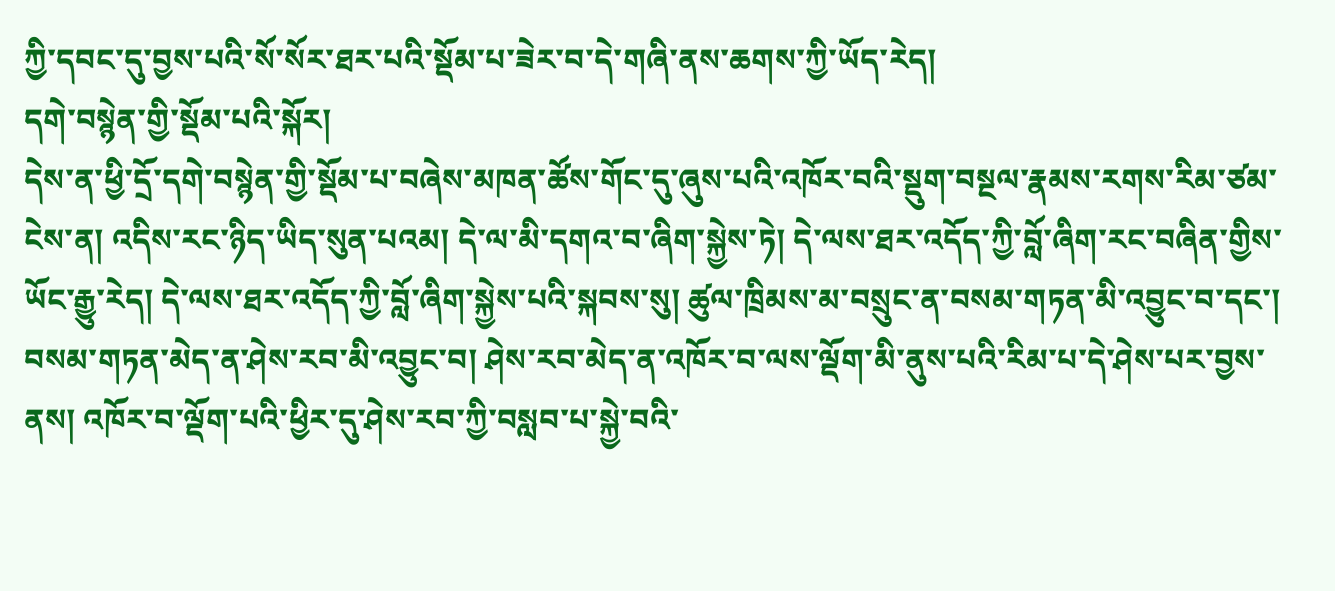ཀྱི་དབང་དུ་བྱས་པའི་སོ་སོར་ཐར་པའི་སྡོམ་པ་ཟེར་བ་དེ་གཞི་ནས་ཆགས་ཀྱི་ཡོད་རེད།
དགེ་བསྙེན་གྱི་སྡོམ་པའི་སྐོར།
དེས་ན་ཕྱི་དྲོ་དགེ་བསྙེན་གྱི་སྡོམ་པ་བཞེས་མཁན་ཚོས་གོང་དུ་ཞུས་པའི་འཁོར་བའི་སྡུག་བསྔལ་རྣམས་རགས་རིམ་ཙམ་ངེས་ན། འདིས་རང་ཉིད་ཡིད་སུན་པའམ། དེ་ལ་མི་དགའ་བ་ཞིག་སྐྱེས་ཏེ། དེ་ལས་ཐར་འདོད་ཀྱི་བློ་ཞིག་རང་བཞིན་གྱིས་ཡོང་རྒྱུ་རེད། དེ་ལས་ཐར་འདོད་ཀྱི་བློ་ཞིག་སྐྱེས་པའི་སྐབས་སུ། ཚུལ་ཁྲིམས་མ་བསྲུང་ན་བསམ་གཏན་མི་འབྱུང་བ་དང་། བསམ་གཏན་མེད་ན་ཤེས་རབ་མི་འབྱུང་བ། ཤེས་རབ་མེད་ན་འཁོར་བ་ལས་ལྡོག་མི་ནུས་པའི་རིམ་པ་དེ་ཤེས་པར་བྱས་ནས། འཁོར་བ་ལྡོག་པའི་ཕྱིར་དུ་ཤེས་རབ་ཀྱི་བསླབ་པ་སྐྱེ་བའི་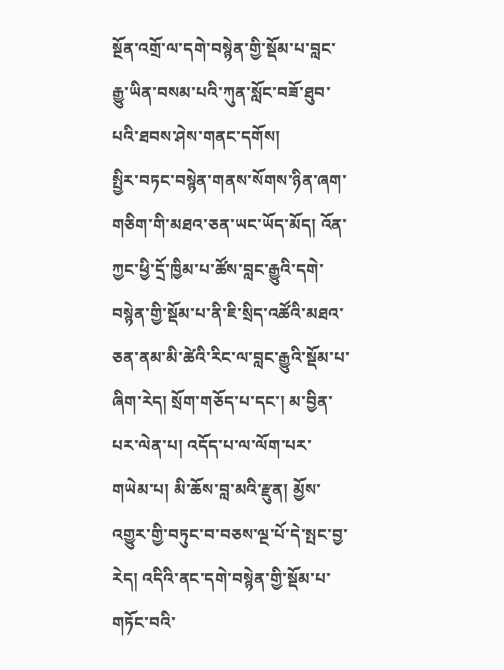སྔོན་འགྲོ་ལ་དགེ་བསྙེན་གྱི་སྡོམ་པ་བླང་རྒྱུ་ཡིན་བསམ་པའི་ཀུན་སློང་བཟོ་ཐུབ་པའི་ཐབས་ཤེས་གནང་དགོས།
སྤྱིར་བཏང་བསྙེན་གནས་སོགས་ཉིན་ཞག་གཅིག་གི་མཐའ་ཅན་ཡང་ཡོད་མོད། འོན་ཀྱང་ཕྱི་དྲོ་ཁྱིམ་པ་ཚོས་བླང་རྒྱུའི་དགེ་བསྙེན་གྱི་སྡོམ་པ་ནི་ཇི་སྲིད་འཚོའི་མཐའ་ཅན་ནམ་མི་ཚེའི་རིང་ལ་བླང་རྒྱུའི་སྡོམ་པ་ཞིག་རེད། སྲོག་གཅོད་པ་དང་། མ་བྱིན་པར་ལེན་པ། འདོད་པ་ལ་ལོག་པར་གཡེམ་པ། མི་ཆོས་བླ་མའི་རྫུན། མྱོས་འགྱུར་གྱི་བཏུང་བ་བཅས་ལྔ་པོ་དེ་སྤང་བྱ་རེད། འདིའི་ནང་དགེ་བསྙེན་གྱི་སྡོམ་པ་གཏོང་བའི་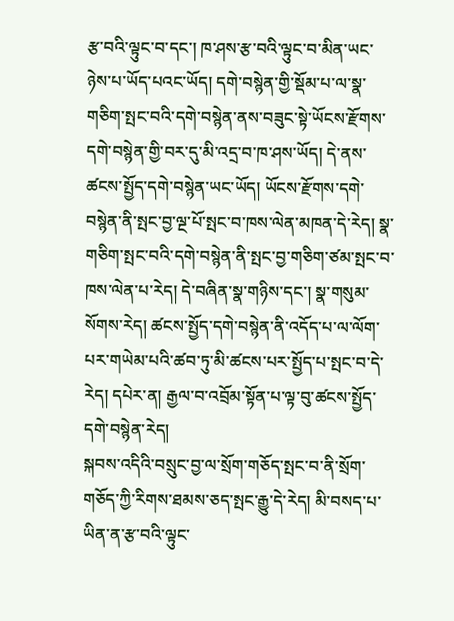རྩ་བའི་ལྟུང་བ་དང་། ཁ་ཤས་རྩ་བའི་ལྟུང་བ་མིན་ཡང་ཉེས་པ་ཡོད་པའང་ཡོད། དགེ་བསྙེན་གྱི་སྡོམ་པ་ལ་སྣ་གཅིག་སྤང་བའི་དགེ་བསྙེན་ནས་བཟུང་སྟེ་ཡོངས་རྫོགས་དགེ་བསྙེན་གྱི་བར་དུ་མི་འདྲ་བ་ཁ་ཤས་ཡོད། དེ་ནས་ཚངས་སྤྱོད་དགེ་བསྙེན་ཡང་ཡོད། ཡོངས་རྫོགས་དགེ་བསྙེན་ནི་སྤང་བྱ་ལྔ་པོ་སྤང་བ་ཁས་ལེན་མཁན་དེ་རེད། སྣ་གཅིག་སྤང་བའི་དགེ་བསྙེན་ནི་སྤང་བྱ་གཅིག་ཙམ་སྤང་བ་ཁས་ལེན་པ་རེད། དེ་བཞིན་སྣ་གཉིས་དང་། སྣ་གསུམ་སོགས་རེད། ཚངས་སྤྱོད་དགེ་བསྙེན་ནི་འདོད་པ་ལ་ལོག་པར་གཡེམ་པའི་ཚབ་ཏུ་མི་ཚངས་པར་སྤྱོད་པ་སྤང་བ་དེ་རེད། དཔེར་ན། རྒྱལ་བ་འབྲོམ་སྟོན་པ་ལྟ་བུ་ཚངས་སྤྱོད་དགེ་བསྙེན་རེད།
སྐབས་འདིའི་བསྲུང་བྱ་ལ་སྲོག་གཅོད་སྤང་བ་ནི་སྲོག་གཅོད་ཀྱི་རིགས་ཐམས་ཅད་སྤང་རྒྱུ་དེ་རེད། མི་བསད་པ་ཡིན་ན་རྩ་བའི་ལྟུང་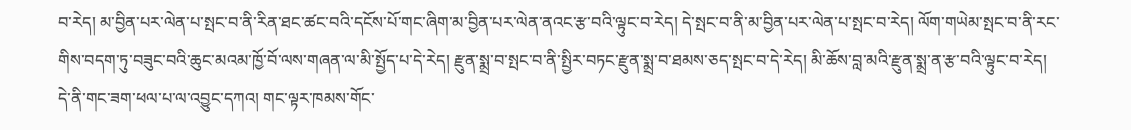བ་རེད། མ་བྱིན་པར་ལེན་པ་སྤང་བ་ནི་རིན་ཐང་ཚང་བའི་དངོས་པོ་གང་ཞིག་མ་བྱིན་པར་ལེན་ནའང་རྩ་བའི་ལྟུང་བ་རེད། དེ་སྤང་བ་ནི་མ་བྱིན་པར་ལེན་པ་སྤང་བ་རེད། ལོག་གཡེམ་སྤང་བ་ནི་རང་གིས་བདག་ཏུ་བཟུང་བའི་ཆུང་མའམ་ཁྱོ་བོ་ལས་གཞན་ལ་མི་སྤྱོད་པ་དེ་རེད། རྫུན་སྨྲ་བ་སྤང་བ་ནི་སྤྱིར་བཏང་རྫུན་སྨྲ་བ་ཐམས་ཅད་སྤང་བ་དེ་རེད། མི་ཆོས་བླ་མའི་རྫུན་སྨྲ་ན་རྩ་བའི་ལྟུང་བ་རེད། དེ་ནི་གང་ཟག་ཕལ་པ་ལ་འབྱུང་དཀའ། གང་ལྟར་ཁམས་གོང་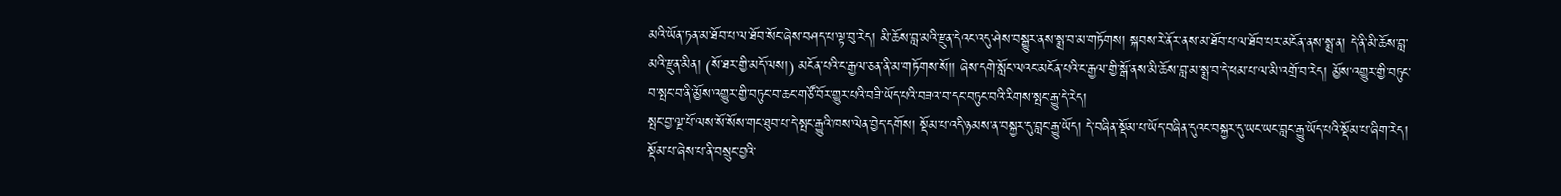མའི་ཡོན་ཏན་མ་ཐོབ་པ་ལ་ཐོབ་སོང་ཞེས་བཤད་པ་ལྟ་བུ་རེད། མི་ཆོས་བླ་མའི་རྫུན་དེའང་འདུ་ཤེས་བསྒྱུར་ནས་སྨྲ་བ་མ་གཏོགས། སྐབས་རེ་ནོར་ནས་མ་ཐོབ་པ་ལ་ཐོབ་པར་མངོན་ནས་སྨྲ་ན། དེ་ནི་མི་ཆོས་བླ་མའི་རྫུན་མིན། (སོ་ཐར་གྱི་མདོ་ལས།) མངོན་པའི་ང་རྒྱལ་ཅན་ནི་མ་གཏོགས་སོ།། ཞེས་དགེ་སློང་ལའང་མངོན་པའི་ང་རྒྱལ་གྱི་སྒོ་ནས་མི་ཆོས་བླ་མ་སྨྲ་བ་དེ་ཕམ་པ་ལ་མི་འགྲོ་བ་རེད། མྱོས་འགྱུར་གྱི་བཏུང་བ་སྤང་བ་ནི་མྱོས་འགྱུར་གྱི་བཏུང་བ་ཆང་གཙོ་བོར་གྱུར་པའི་བཟི་ཡོད་པའི་བཟའ་བ་དང་བཏུང་བའི་རིགས་སྤང་རྒྱུ་དེ་རེད།
སྤང་བྱ་ལྔ་པོ་ལས་སོ་སོས་གང་ཐུབ་པ་དེ་སྤང་རྒྱུའི་ཁས་ལེན་བྱེད་དགོས། སྡོམ་པ་འདི་ཉམས་ན་བསྐྱར་དུ་བླང་རྒྱུ་ཡོད། དེ་བཞིན་སྡོམ་པ་ཡོད་བཞིན་དུའང་བསྐྱར་དུ་ཡང་ཡང་བླང་རྒྱུ་ཡོད་པའི་སྡོམ་པ་ཞིག་རེད། སྡོམ་པ་ཞེས་པ་ནི་བསྲུང་བྱའི་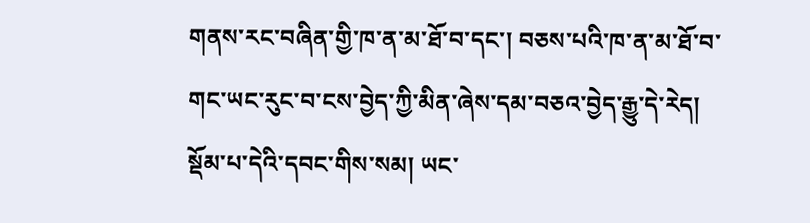གནས་རང་བཞིན་གྱི་ཁ་ན་མ་ཐོ་བ་དང་། བཅས་པའི་ཁ་ན་མ་ཐོ་བ་གང་ཡང་རུང་བ་ངས་བྱེད་ཀྱི་མིན་ཞེས་དམ་བཅའ་བྱེད་རྒྱུ་དེ་རེད། སྡོམ་པ་དེའི་དབང་གིས་སམ། ཡང་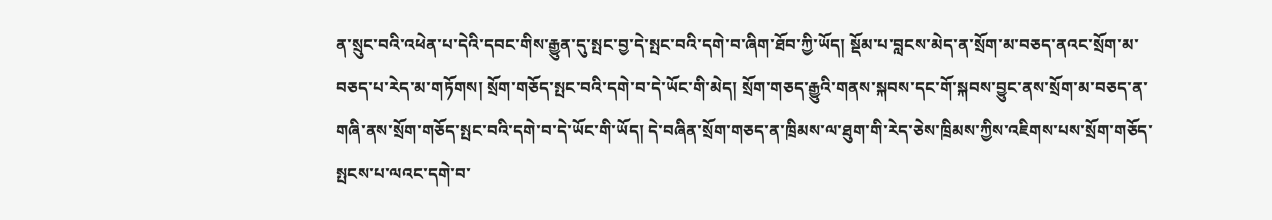ན་སྲུང་བའི་འཕེན་པ་དེའི་དབང་གིས་རྒྱུན་དུ་སྤང་བྱ་དེ་སྤང་བའི་དགེ་བ་ཞིག་ཐོབ་ཀྱི་ཡོད། སྡོམ་པ་བླངས་མེད་ན་སྲོག་མ་བཅད་ནའང་སྲོག་མ་བཅད་པ་རེད་མ་གཏོགས། སྲོག་གཅོད་སྤང་བའི་དགེ་བ་དེ་ཡོང་གི་མེད། སྲོག་གཅད་རྒྱུའི་གནས་སྐབས་དང་གོ་སྐབས་བྱུང་ནས་སྲོག་མ་བཅད་ན་གཞི་ནས་སྲོག་གཅོད་སྤང་བའི་དགེ་བ་དེ་ཡོང་གི་ཡོད། དེ་བཞིན་སྲོག་གཅད་ན་ཁྲིམས་ལ་ཐུག་གི་རེད་ཅེས་ཁྲིམས་ཀྱིས་འཇིགས་པས་སྲོག་གཅོད་སྤངས་པ་ལའང་དགེ་བ་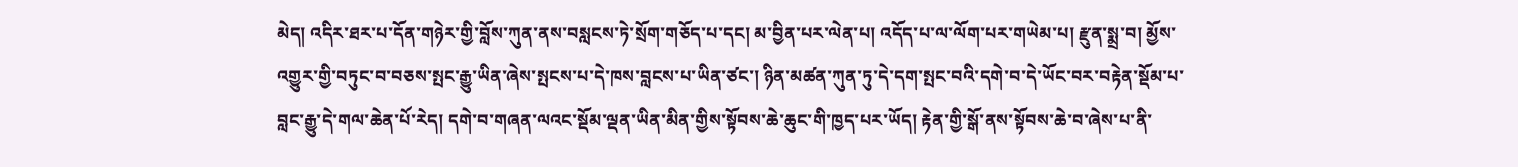མེད། འདིར་ཐར་པ་དོན་གཉེར་གྱི་བློས་ཀུན་ནས་བསླངས་ཏེ་སྲོག་གཅོད་པ་དང། མ་བྱིན་པར་ལེན་པ། འདོད་པ་ལ་ལོག་པར་གཡེམ་པ། རྫུན་སྨྲ་བ། མྱོས་འགྱུར་གྱི་བཏུང་བ་བཅས་སྤང་རྒྱུ་ཡིན་ཞེས་སྤངས་པ་དེ་ཁས་བླངས་པ་ཡིན་ཙང་། ཉིན་མཚན་ཀུན་ཏུ་དེ་དག་སྤང་བའི་དགེ་བ་དེ་ཡོང་བར་བརྟེན་སྡོམ་པ་བླང་རྒྱུ་དེ་གལ་ཆེན་པོ་རེད། དགེ་བ་གཞན་ལའང་སྡོམ་ལྡན་ཡིན་མིན་གྱིས་སྟོབས་ཆེ་ཆུང་གི་ཁྱད་པར་ཡོད། རྟེན་གྱི་སྒོ་ནས་སྟོབས་ཆེ་བ་ཞེས་པ་ནི་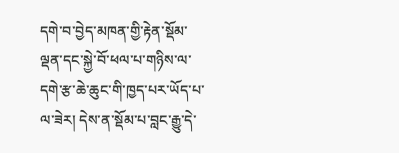དགེ་བ་བྱེད་མཁན་གྱི་རྟེན་སྡོམ་ལྡན་དང་སྐྱེ་བོ་ཕལ་པ་གཉིས་ལ་དགེ་རྩ་ཆེ་ཆུང་གི་ཁྱད་པར་ཡོད་པ་ལ་ཟེར། དེས་ན་སྡོམ་པ་བླང་རྒྱུ་དེ་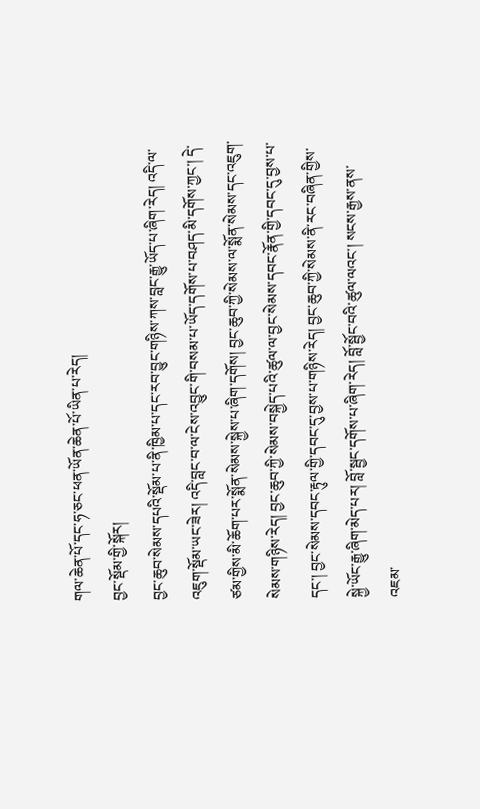གལ་ཆེན་པོ་དང་ཧ་ཅང་ཕན་ཡོན་ཆེན་པོ་ཡིན་པ་རེད།
བྱང་སྡོམ་གྱི་སྐོར།
བྱང་ཆུབ་སེམས་དཔའི་སྡོམ་པ་ནི་ཁྱིམ་པ་དང་རབ་བྱུང་གཉིས་ཀས་བླང་རྒྱུ་ཡོད་པ་ཞིག་རེད། འདི་ལ་འཇུག་སྡོམ་ཡང་ཟེར། འདི་བླང་བ་ལ་ངེས་འབྱུང་གི་བསམ་པ་ཡོད་དགོས་པ་བཤད་མི་དགོས་ཀྱང་། དེ་ཙམ་གྱིས་མི་ཆོག་པར་སྨོན་སེམས་སྐྱེས་པ་ཞིག་དགོས། བྱང་ཆུབ་ཀྱི་སེམས་ལ་སྨོན་སེམས་དང་འཇུག་སེམས་གཉིས་རེད། བྱང་ཆུབ་ཀྱི་སེམས་བསྐྱེད་པའི་ཚུལ་ལ་བྱང་སེམས་དབང་རྣོན་གྱི་དབང་དུ་བྱས་པ་དང་། བྱང་སེམས་དབང་རྟུལ་གྱི་དབང་དུ་བྱས་པ་གཉིས་རེད། བྱང་ཆུབ་ཀྱི་སེམས་ནི་རང་བཞིན་གྱིས་སྐྱེ་ཡོང་རྒྱུ་ཞིག་མེད་པར། བློ་སྦྱང་དགོས་པ་ཞིག་རེད། བློ་སྦྱོང་བའི་ཚུལ་ལའང་། སངས་རྒྱས་ནས་འཇམ་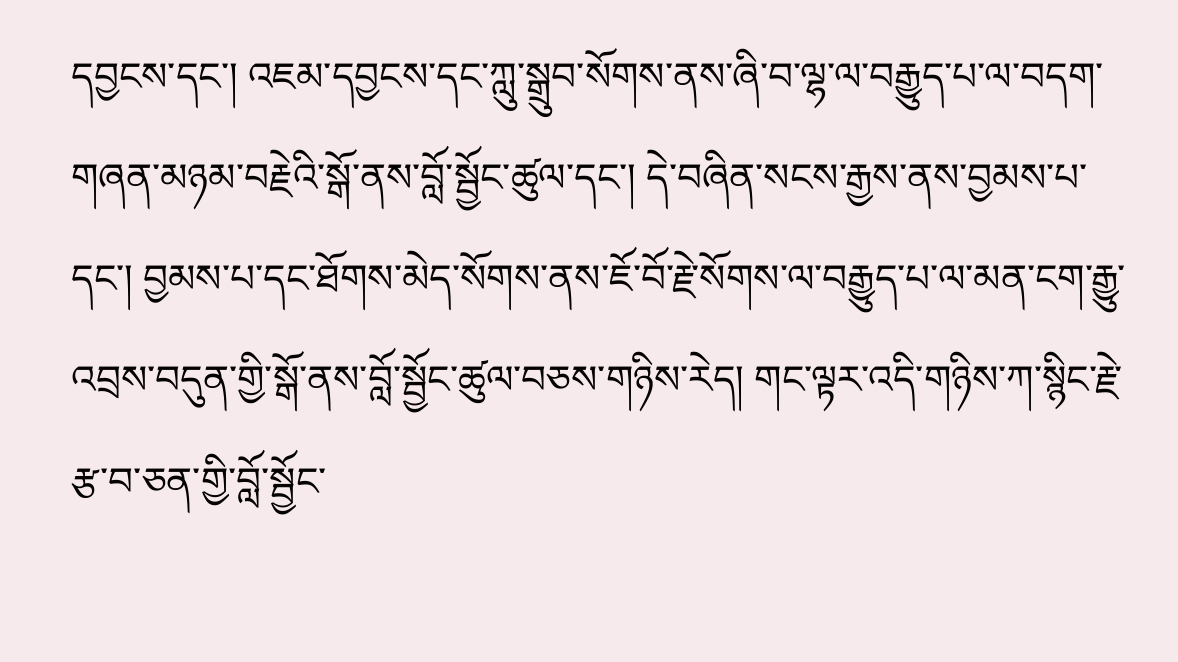དབྱངས་དང་། འཇམ་དབྱངས་དང་ཀླུ་སྒྲུབ་སོགས་ནས་ཞི་བ་ལྷ་ལ་བརྒྱུད་པ་ལ་བདག་གཞན་མཉམ་བརྗེའི་སྒོ་ནས་བློ་སྦྱོང་ཚུལ་དང་། དེ་བཞིན་སངས་རྒྱས་ནས་བྱམས་པ་དང་། བྱམས་པ་དང་ཐོགས་མེད་སོགས་ནས་ཇོ་བོ་རྗེ་སོགས་ལ་བརྒྱུད་པ་ལ་མན་ངག་རྒྱུ་འབྲས་བདུན་གྱི་སྒོ་ནས་བློ་སྦྱོང་ཚུལ་བཅས་གཉིས་རེད། གང་ལྟར་འདི་གཉིས་ཀ་སྙིང་རྗེ་རྩ་བ་ཅན་གྱི་བློ་སྦྱོང་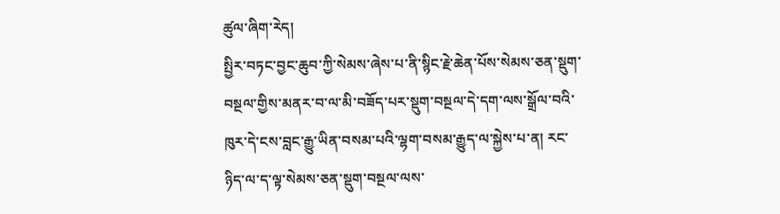ཚུལ་ཞིག་རེད།
སྤྱིར་བཏང་བྱང་ཆུབ་ཀྱི་སེམས་ཞེས་པ་ནི་སྙིང་རྗེ་ཆེན་པོས་སེམས་ཅན་སྡུག་བསྔལ་གྱིས་མནར་བ་ལ་མི་བཟོད་པར་སྡུག་བསྔལ་དེ་དག་ལས་སྒྲོལ་བའི་ཁུར་དེ་ངས་བླང་རྒྱུ་ཡིན་བསམ་པའི་ལྷག་བསམ་རྒྱུད་ལ་སྐྱེས་པ་ན། རང་ཉིད་ལ་ད་ལྟ་སེམས་ཅན་སྡུག་བསྔལ་ལས་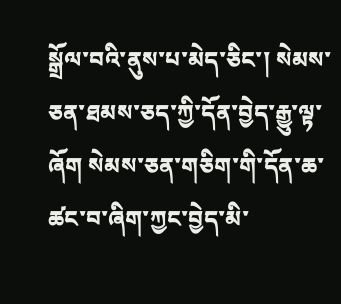སྒྲོལ་བའི་ནུས་པ་མེད་ཅིང་། སེམས་ཅན་ཐམས་ཅད་ཀྱི་དོན་བྱེད་རྒྱུ་ལྟ་ཞོག སེམས་ཅན་གཅིག་གི་དོན་ཆ་ཚང་བ་ཞིག་ཀྱང་བྱེད་མི་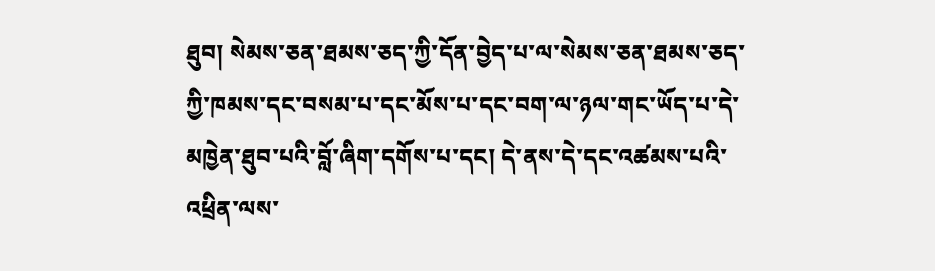ཐུབ། སེམས་ཅན་ཐམས་ཅད་ཀྱི་དོན་བྱེད་པ་ལ་སེམས་ཅན་ཐམས་ཅད་ཀྱི་ཁམས་དང་བསམ་པ་དང་མོས་པ་དང་བག་ལ་ཉལ་གང་ཡོད་པ་དེ་མཁྱེན་ཐུབ་པའི་བློ་ཞིག་དགོས་པ་དང། དེ་ནས་དེ་དང་འཚམས་པའི་འཕྲིན་ལས་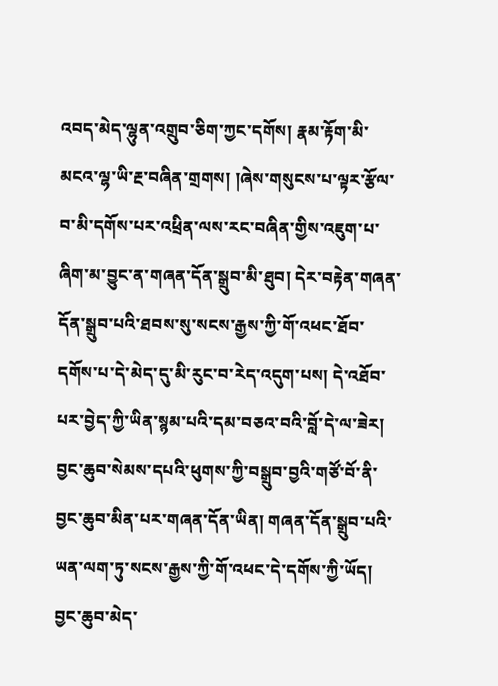འབད་མེད་ལྷུན་འགྲུབ་ཅིག་ཀྱང་དགོས། རྣམ་རྟོག་མི་མངའ་ལྷ་ཡི་རྔ་བཞིན་གྲགས། །ཞེས་གསུངས་པ་ལྟར་རྩོལ་བ་མི་དགོས་པར་འཕྲིན་ལས་རང་བཞིན་གྱིས་འཇུག་པ་ཞིག་མ་བྱུང་ན་གཞན་དོན་སྒྲུབ་མི་ཐུབ། དེར་བརྟེན་གཞན་དོན་སྒྲུབ་པའི་ཐབས་སུ་སངས་རྒྱས་ཀྱི་གོ་འཕང་ཐོབ་དགོས་པ་དེ་མེད་དུ་མི་རུང་བ་རེད་འདུག་པས། དེ་འཐོབ་པར་བྱེད་ཀྱི་ཡིན་སྙམ་པའི་དམ་བཅའ་བའི་བློ་དེ་ལ་ཟེར།
བྱང་ཆུབ་སེམས་དཔའི་ཕུགས་ཀྱི་བསྒྲུབ་བྱའི་གཙོ་བོ་ནི་བྱང་ཆུབ་མིན་པར་གཞན་དོན་ཡིན། གཞན་དོན་སྒྲུབ་པའི་ཡན་ལག་ཏུ་སངས་རྒྱས་ཀྱི་གོ་འཕང་དེ་དགོས་ཀྱི་ཡོད། བྱང་ཆུབ་མེད་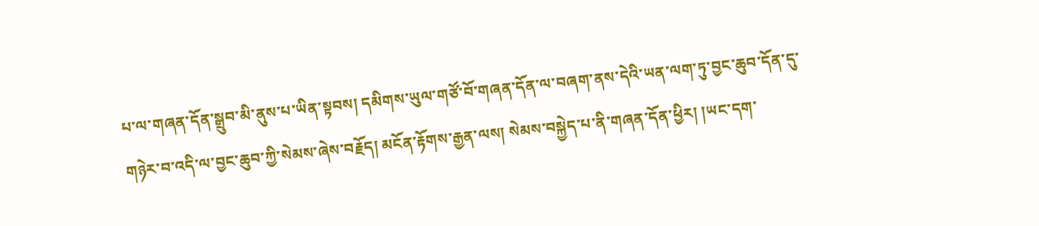པ་ལ་གཞན་དོན་སྒྲུབ་མི་ནུས་པ་ཡིན་སྟབས། དམིགས་ཡུལ་གཙོ་བོ་གཞན་དོན་ལ་བཞག་ནས་དེའི་ཡན་ལག་ཏུ་བྱང་ཆུབ་དོན་དུ་གཉེར་བ་འདི་ལ་བྱང་ཆུབ་ཀྱི་སེམས་ཞེས་བརྗོད། མངོན་རྟོགས་རྒྱན་ལས། སེམས་བསྐྱེད་པ་ནི་གཞན་དོན་ཕྱིར། །ཡང་དག་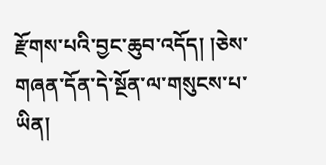རྫོགས་པའི་བྱང་ཆུབ་འདོད། །ཅེས་གཞན་དོན་དེ་སྔོན་ལ་གསུངས་པ་ཡིན།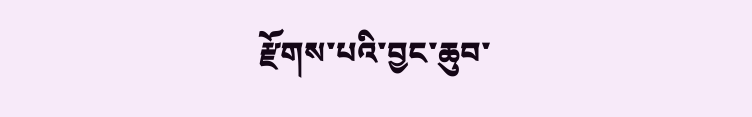རྫོགས་པའི་བྱང་ཆུབ་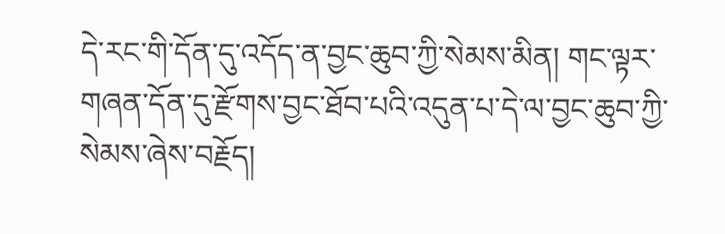དེ་རང་གི་དོན་དུ་འདོད་ན་བྱང་ཆུབ་ཀྱི་སེམས་མིན། གང་ལྟར་གཞན་དོན་དུ་རྫོགས་བྱང་ཐོབ་པའི་འདུན་པ་དེ་ལ་བྱང་ཆུབ་ཀྱི་སེམས་ཞེས་བརྗོད།